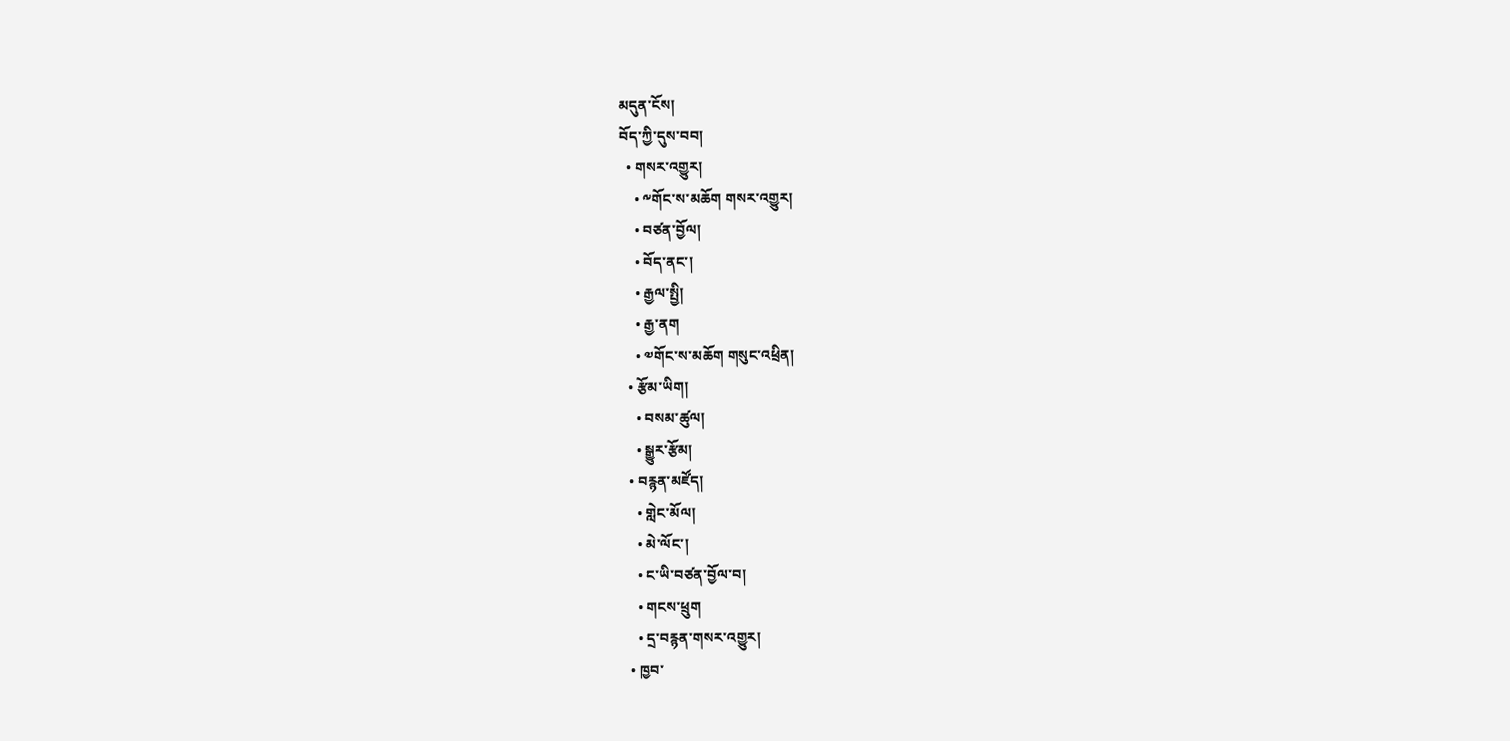མདུན་ངོས།
བོད་ཀྱི་དུས་བབ།
  • གསར་འགྱུར།
    • ༸གོང་ས་མཆོག གསར་འགྱུར།
    • བཙན་བྱོལ།
    • བོད་ནང་།
    • རྒྱལ་སྤྱི།
    • རྒྱ་ནག
    • ༧གོང་ས་མཆོག གསུང་འཕྲིན།
  • རྩོམ་ཡིག།
    • བསམ་ཚུལ།
    • སྒྱུར་རྩོམ།
  • བརྙན་མཛོད།
    • གླེང་མོལ།
    • མེ་ལོང་།
    • ང་ཡི་བཙན་བྱོལ་བ།
    • གངས་ཕྲུག
    • དྲ་བརྙན་གསར་འགྱུར།
  • ཁྱབ་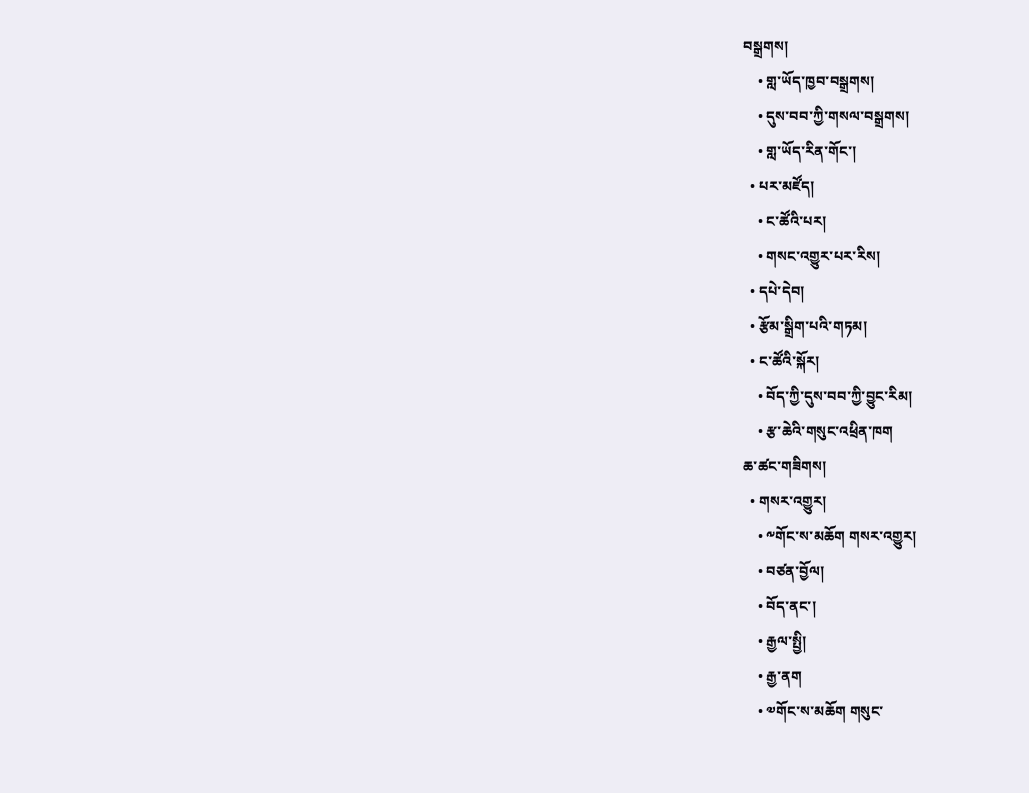བསྒྲགས།
    • གླ་ཡོད་ཁྱབ་བསྒྲགས།
    • དུས་བབ་ཀྱི་གསལ་བསྒྲགས།
    • གླ་ཡོད་རིན་གོང་།
  • པར་མཛོད།
    • ང་ཚོའི་པར།
    • གསང་འགྱུར་པར་རིས།
  • དཔེ་དེབ།
  • རྩོམ་སྒྲིག་པའི་གཏམ།
  • ང་ཚོའི་སྐོར།
    • བོད་ཀྱི་དུས་བབ་ཀྱི་བྱུང་རིམ།
    • རྩ་ཆེའི་གསུང་འཕྲིན་ཁག
ཆ་ཚང་གཟིགས།
  • གསར་འགྱུར།
    • ༸གོང་ས་མཆོག གསར་འགྱུར།
    • བཙན་བྱོལ།
    • བོད་ནང་།
    • རྒྱལ་སྤྱི།
    • རྒྱ་ནག
    • ༧གོང་ས་མཆོག གསུང་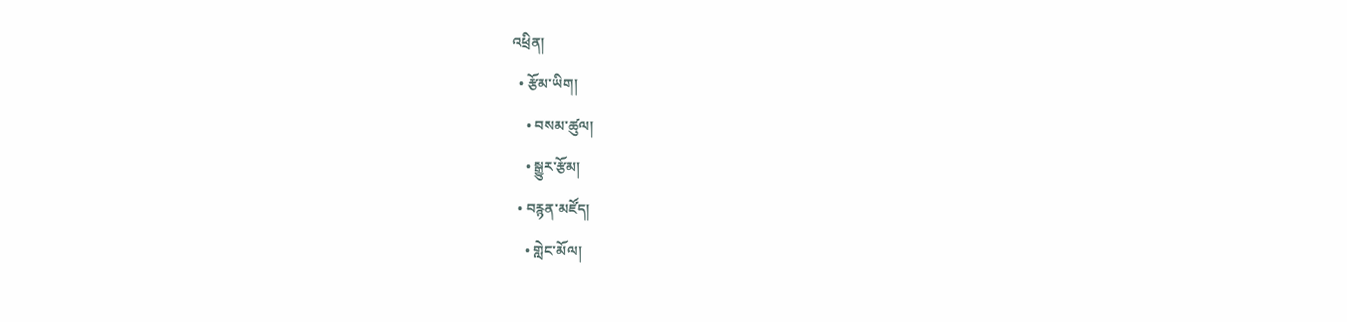འཕྲིན།
  • རྩོམ་ཡིག།
    • བསམ་ཚུལ།
    • སྒྱུར་རྩོམ།
  • བརྙན་མཛོད།
    • གླེང་མོལ།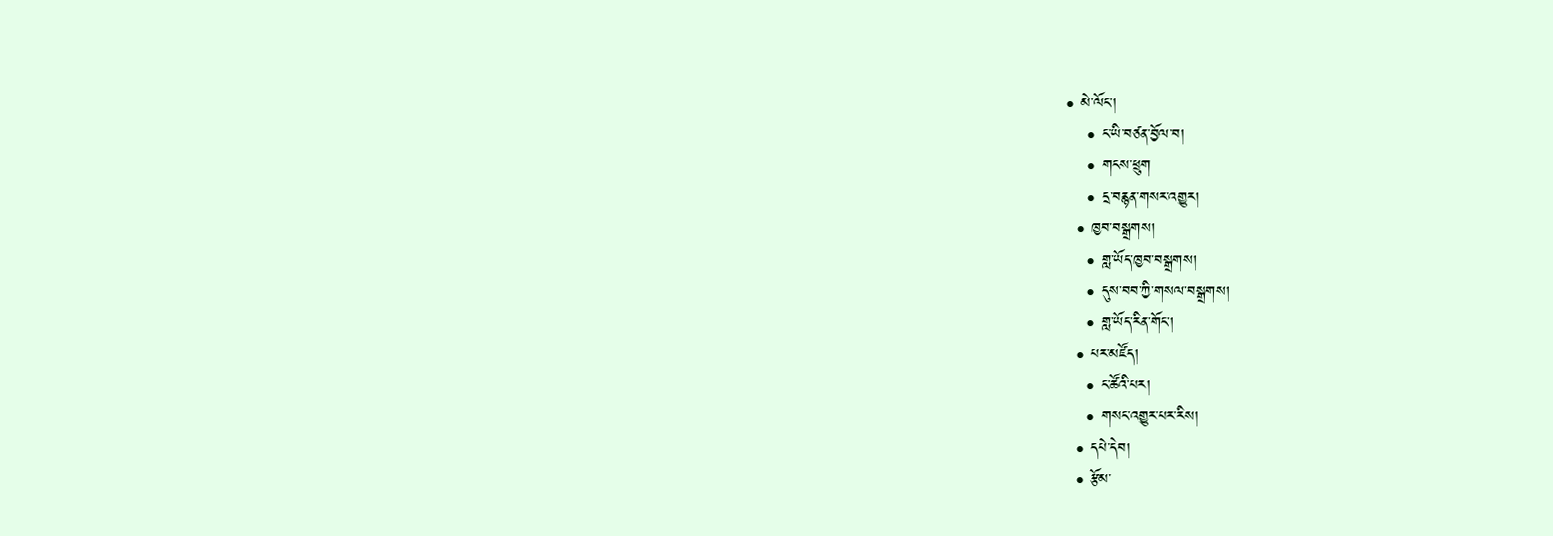• མེ་ལོང་།
    • ང་ཡི་བཙན་བྱོལ་བ།
    • གངས་ཕྲུག
    • དྲ་བརྙན་གསར་འགྱུར།
  • ཁྱབ་བསྒྲགས།
    • གླ་ཡོད་ཁྱབ་བསྒྲགས།
    • དུས་བབ་ཀྱི་གསལ་བསྒྲགས།
    • གླ་ཡོད་རིན་གོང་།
  • པར་མཛོད།
    • ང་ཚོའི་པར།
    • གསང་འགྱུར་པར་རིས།
  • དཔེ་དེབ།
  • རྩོམ་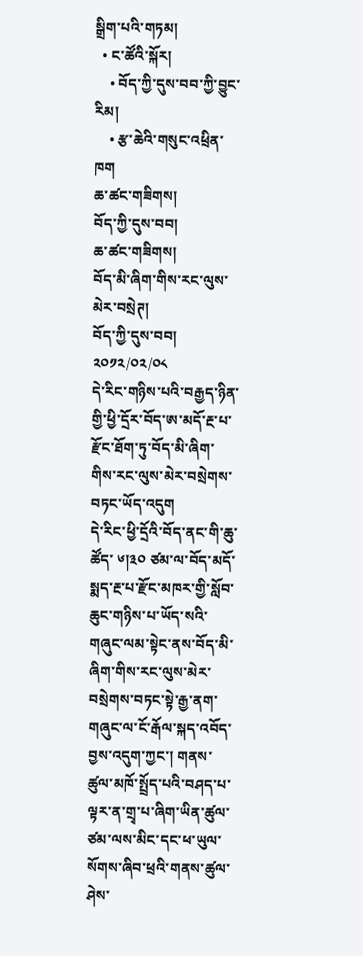སྒྲིག་པའི་གཏམ།
  • ང་ཚོའི་སྐོར།
    • བོད་ཀྱི་དུས་བབ་ཀྱི་བྱུང་རིམ།
    • རྩ་ཆེའི་གསུང་འཕྲིན་ཁག
ཆ་ཚང་གཟིགས།
བོད་ཀྱི་དུས་བབ།
ཆ་ཚང་གཟིགས།
བོད་མི་ཞིག་གིས་རང་ལུས་མེར་བསྲེཊ།
བོད་ཀྱི་དུས་བབ།
༢༠༡༢/༠༢/༠༨
དེ་རིང་གཉིས་པའི་བརྒྱད་ཉིན་གྱི་ཕྱི་དྲོར་བོད་ཨ་མདོ་རྔ་པ་རྫོང་ཐོག་ཏུ་བོད་མི་ཞིག་གིས་རང་ལུས་མེར་བསྲེགས་བཏང་ཡོད་འདུག
དེ་རིང་ཕྱི་དྲོའི་བོད་ནང་གི་ཆུ་ཚོད་ ༦།༣༠ ཙམ་ལ་བོད་མདོ་སྨད་རྔ་པ་རྫོང་མཁར་གྱི་སློབ་ཆུང་གཉིས་པ་ཡོད་སའི་གཞུང་ལམ་སྟེང་ནས་བོད་མི་ཞིག་གིས་རང་ལུས་མེར་བསྲེགས་བཏང་སྟེ་རྒྱ་ནག་གཞུང་ལ་ངོ་རྒོལ་སྐད་འབོད་བྱས་འདུག་ཀྱང་། གནས་ཚུལ་མཁོ་སྤྲོད་པའི་བཤད་པ་ལྟར་ན་གྲྭ་པ་ཞིག་ཡིན་ཚུལ་ཙམ་ལས་མིང་དང་ཕ་ཡུལ་སོགས་ཞིབ་ཕྲའི་གནས་ཚུལ་ཤེས་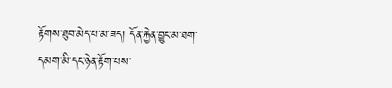རྟོགས་ཐུབ་མེད་པ་མ་ཟད། དོན་རྐྱེན་བྱུང་མ་ཐག་དམག་མི་དང་ཉེན་རྟོག་པས་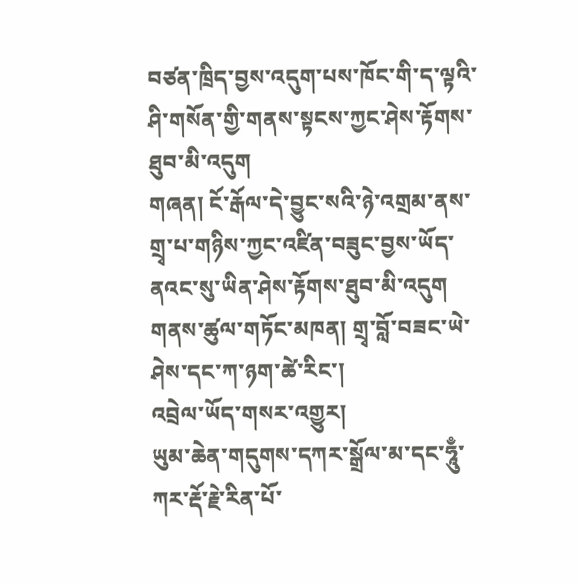བཙན་ཁྲིད་བྱས་འདུག་པས་ཁོང་གི་ད་ལྟའི་ཤི་གསོན་གྱི་གནས་སྟངས་ཀྱང་ཤེས་རྟོགས་ཐུབ་མི་འདུག
གཞན། ངོ་རྒོལ་དེ་བྱུང་སའི་ཉེ་འགྲམ་ནས་གྲྭ་པ་གཉིས་ཀྱང་འཛིན་བཟུང་བྱས་ཡོད་ནའང་སུ་ཡིན་ཤེས་རྟོགས་ཐུབ་མི་འདུག
གནས་ཚུལ་གཏོང་མཁན། གྲྭ་བློ་བཟང་ཡེ་ཤེས་དང་ཀ་ཉག་ཚེ་རིང་།
འབྲེལ་ཡོད་གསར་འགྱུར།
ཡུམ་ཆེན་གདུགས་དཀར་སྒྲོལ་མ་དང་ཧཱུྃ་ཀར་རྡོ་རྗེ་རིན་པོ་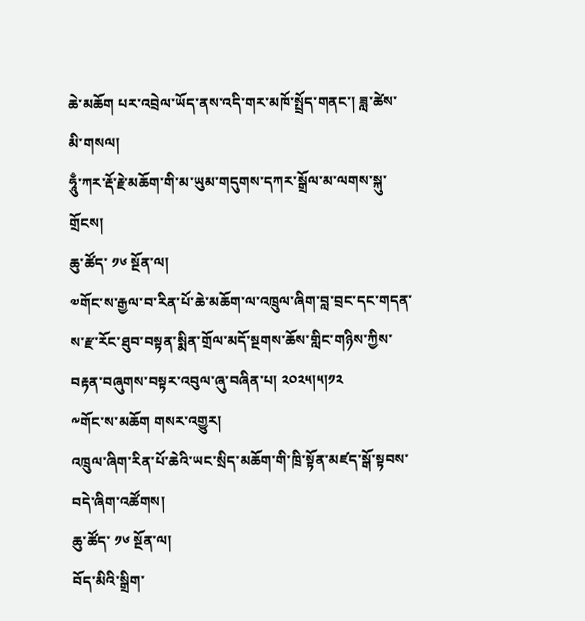ཆེ་མཆོག པར་འབྲེལ་ཡོད་ནས་འདི་གར་མཁོ་སྤྲོད་གནང་། ཟླ་ཚེས་མི་གསལ།
ཧཱུྃ་ཀར་རྡོ་རྗེ་མཆོག་གི་མ་ཡུམ་གདུགས་དཀར་སྒྲོལ་མ་ལགས་སྐུ་གྲོངས།
ཆུ་ཚོད་ ༡༦ སྔོན་ལ།
༧གོང་ས་རྒྱལ་བ་རིན་པོ་ཆེ་མཆོག་ལ་འཁྲུལ་ཞིག་བླ་བྲང་དང་གདན་ས་རྫ་རོང་ཐུབ་བསྟན་སྨིན་གྲོལ་མདོ་སྔགས་ཆོས་གླིང་གཉིས་ཀྱིས་བརྟན་བཞུགས་བསྟར་འབུལ་ཞུ་བཞིན་པ། ༢༠༢༥།༥།༡༢
༸གོང་ས་མཆོག གསར་འགྱུར།
འཁྲུལ་ཞིག་རིན་པོ་ཆེའི་ཡང་སྲིད་མཆོག་གི་ཁྲི་སྟོན་མཛད་སྒོ་སྟབས་བདེ་ཞིག་འཚོགས།
ཆུ་ཚོད་ ༡༦ སྔོན་ལ།
བོད་མིའི་སྒྲིག་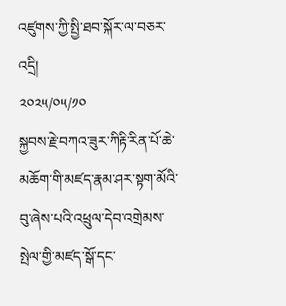འཛུགས་ཀྱི་སྤྱི་ཐབ་སྐོར་ལ་བཅར་འདྲི།
༢༠༢༥/༠༥/༡༠
སྐྱབས་རྗེ་བཀའ་ཟུར་ཀིརྟི་རིན་པོ་ཆེ་མཆོག་གི་མཛད་རྣམ་ཤར་སྟག་མོའི་བུ་ཞེས་པའི་འཕྲུལ་དེབ་འགྲེམས་སྤེལ་གྱི་མཛད་སྒོ་དང་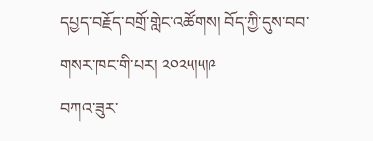དཔྱད་བརྗོད་བགྲོ་གླེང་འཚོགས། བོད་ཀྱི་དུས་བབ་གསར་ཁང་གི་པར། ༢༠༢༥།༥།༩
བཀའ་ཟུར་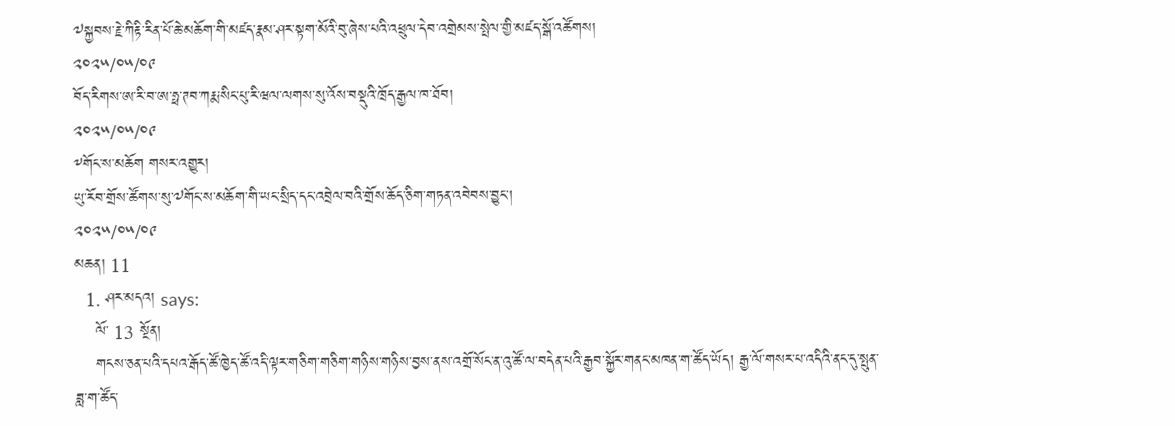༧སྐྱབས་རྗེ་ཀིརྟི་རིན་པོ་ཆེ་མཆོག་གི་མཛད་རྣམ་ཤར་སྟག་མོའི་བུ་ཞེས་པའི་འཕྲུལ་དེབ་འགྲེམས་སྤེལ་གྱི་མཛད་སྒོ་འཚོགས།
༢༠༢༥/༠༥/༠༩
བོད་རིགས་ཨ་རི་བ་ཨ་ཧྥ་ཊབ་ཀརྨ་སིང་པུ་རི་ཝལ་ལགས་སུ་འོས་བསྡུའི་ཁྲོད་རྒྱལ་ཁ་ཐོབ།
༢༠༢༥/༠༥/༠༩
༸གོང་ས་མཆོག གསར་འགྱུར།
ཡུ་རོབ་གྲོས་ཚོགས་སུ་༧གོང་ས་མཆོག་གི་ཡང་སྲིད་དང་འབྲེལ་བའི་གྲོས་ཆོད་ཅིག་གཏན་འབེབས་བྱུང་།
༢༠༢༥/༠༥/༠༩
མཆན། 11
  1. ཤར་མདའ། says:
    ལོ་ 13 སྔོན།
    གངས་ཅན་པའི་དཔའ་རྒོད་ཚོ་ཁྱེད་ཚོ་འདི་ལྟར་གཅིག་གཅིག་གཉིས་གཉིས་བྱས་ནས་འགྲོ་སོང་ན་འུ་ཚོ་ལ་བདེན་པའི་རྒྱབ་སྐྱོར་གནང་མཁན་ག་ཚོད་ཡོད། རྒྱ་ལོ་གསར་པ་འདིའི་ནང་དུ་སྤུན་ཟླ་ག་ཚོད་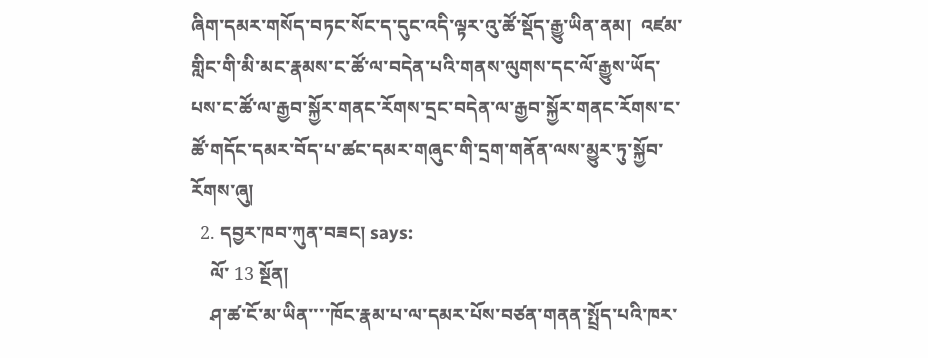ཞིག་དམར་གསོད་བཏང་སོང་ད་དུང་འདི་ལྟར་འུ་ཚོ་སྡོད་རྒྱུ་ཡིན་ནམ།  འཛམ་གླིང་གི་མི་མང་རྣམས་ང་ཚོ་ལ་བདེན་པའི་གནས་ལུགས་དང་ལོ་རྒྱུས་ཡོད་པས་ང་ཚོ་ལ་རྒྱབ་སྐྱོར་གནང་རོགས་དྲང་བདེན་ལ་རྒྱབ་སྐྱོར་གནང་རོགས་ང་ཚོ་གདོང་དམར་བོད་པ་ཚང་དམར་གཞུང་གི་དྲག་གནོན་ལས་མྱུར་ཏུ་སྐྱོབ་རོགས་ཞུ།
  2. དབྱར་ཁབ་ཀུན་བཟང། says:
    ལོ་ 13 སྔོན།
    ཤ་ཚ་ངོ་མ་ཡིན་་་་ཁོང་རྣམ་པ་ལ་དམར་པོས་བཙན་གནན་སྤྲོད་པའི་ཁར་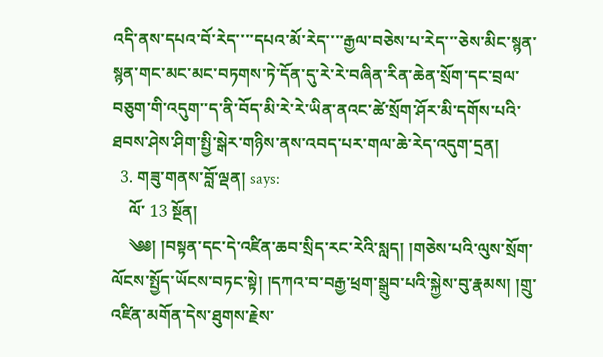འདི་ནས་དཔའ་བོ་རེད་་་་དཔའ་མོ་རེད་་་་རྒྱལ་བཅེས་པ་རེད་་་ཅེས་མིང་སྙན་སྙན་གང་མང་མང་བཏགས་ཏེ་དོན་དུ་རེ་རེ་བཞིན་རིན་ཆེན་སྲོག་དང་བྲལ་བཅུག་གི་འདུག་་ད་ནི་བོད་མི་རེ་རེ་ཡིན་ནའང་ཚེ་སྲོག་ཤོར་མི་དགོས་པའི་ཐབས་ཤེས་ཤིག་སྤྱི་སྒེར་གཉིས་ནས་འབད་པར་གལ་ཆེ་རེད་འདུག་དྲན།
  3. གཟུ་གནས་བློ་ལྡན། says:
    ལོ་ 13 སྔོན།
    ༄༅། །བསྟན་དང་དེ་འཛིན་ཆབ་སྲིད་རང་རེའི་སླད། །གཅེས་པའི་ལུས་སྲོག་ལོངས་སྤྱོད་ཡོངས་བཏང་སྟེ། །དཀའ་བ་བརྒྱ་ཕྲག་སྒྲུབ་པའི་སྐྱེས་བུ་རྣམས། །གྲུ་འཛིན་མགོན་དེས་ཐུགས་རྗེས་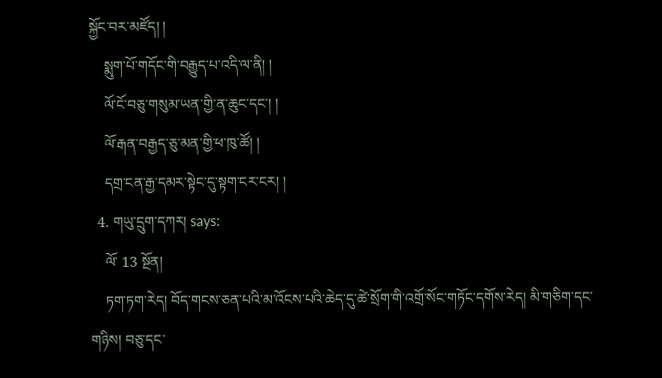སྐྱོང་བར་མཛོད། །
    སྨུག་པོ་གདོང་གི་བརྒྱུད་པ་འདི་ལ་ནི། །
    ལོ་ངོ་བཅུ་གསུམ་ཡན་གྱི་ན་ཆུང་དང་། །
    ལོ་རྒན་བརྒྱད་ཅུ་མན་གྱི་ཕ་ཁུ་ཚོ། །
    དགྲ་ངན་རྒྱ་དམར་སྟེང་དུ་སྟག་ངར་ངར། །
  4. གཡུ་དྲུག་དཀར། says:
    ལོ་ 13 སྔོན།
    ཏག་ཏག་རེད། བོད་གངས་ཅན་པའི་མ་འོངས་པའི་ཆེད་དུ་ཚེ་སྲོག་གི་འགྲོ་སོང་གཏོང་དགོས་རེད། མི་གཅིག་དང་གཉིས། བཅུ་དང་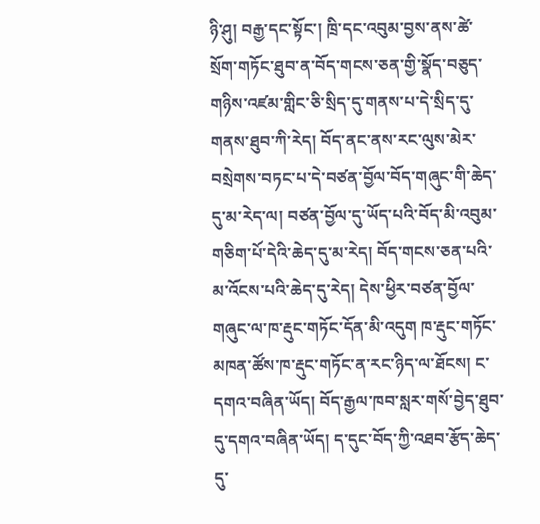ཉི་ཤུ། བརྒྱ་དང་སྟོང་། ཁྲི་དང་འབུམ་བྱས་ནས་ཚེ་སྲོག་གཏོང་ཐུབ་ན་བོད་གངས་ཅན་གྱི་སྣོད་བཅུད་གཉིས་འཛམ་གླིང་ཅི་སྲིད་དུ་གནས་པ་དེ་སྲིད་དུ་གནས་ཐུབ་ཀི་རེད། བོད་ནང་ནས་རང་ལུས་མེར་བསྲེགས་བཏང་པ་དེ་བཙན་བྱོལ་བོད་གཞུང་གི་ཆེད་དུ་མ་རེད་ལ། བཙན་བྱོལ་དུ་ཡོད་པའི་བོད་མི་འབུམ་གཅིག་པོ་དེའི་ཆེད་དུ་མ་རེད། བོད་གངས་ཅན་པའི་མ་འོངས་པའི་ཆེད་དུ་རེད། དེས་ཕྱིར་བཙན་བྱོལ་གཞུང་ལ་ཁ་རྡུང་གཏོང་དོན་མི་འདུག ཁ་རྡུང་གཏོང་མཁན་ཚོས་ཁ་རྡུང་གཏོང་ན་རང་ཉིད་ལ་ཐོངས། ང་དགའ་བཞིན་ཡོད། བོད་རྒྱལ་ཁབ་སླར་གསོ་བྱེད་ཐུབ་དུ་དགའ་བཞིན་ཡོད། ད་དུང་བོད་ཀྱི་འཐབ་རྩོད་ཆེད་དུ་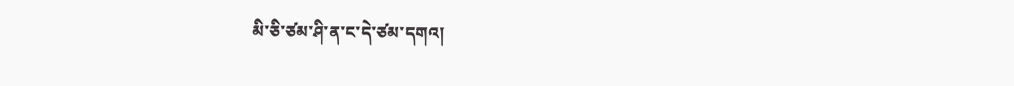མི་ཅི་ཙམ་ཤི་ན་ང་དེ་ཙམ་དགའ།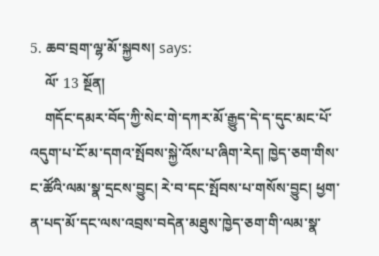5. ཆབ་བྲག་ལྷ་མོ་སྐྱབས། says:
    ལོ་ 13 སྔོན།
    གདོང་དམར་བོད་ཀྱི་སེང་གེ་དཀར་མོ་རྒྱུད་དེ་ད་དུང་མང་པོ་འདུག་པ་ངོ་མ་དགའ་སྤོབས་སྐྱེ་འོས་པ་ཞིག་རེད། ཁྱེད་ཅག་གིས་ང་ཚོའི་ལམ་སྣ་དྲངས་བྱུང། རེ་བ་དང་སྤོབས་པ་གསོས་བྱུང། ཕྱག་ན་པད་མོ་དང་ལས་འབྲས་བདེན་མཐུས་ཁྱེད་ཅག་གི་ལམ་སྣ་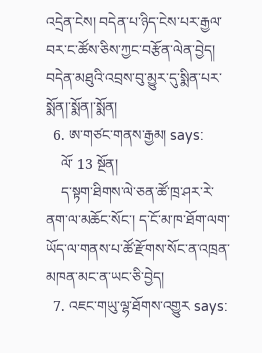འདྲེན་ངེས། བདེན་པ་ཉིད་ངེས་པར་རྒྱལ་བར་ང་ཚོས་ཅིས་ཀྱང་བརྩོན་ལེན་བྱེད། བདེན་མཐུའི་འབྲས་བུ་མྱུར་དུ་སྨིན་པར་སྨོན།་སྨོན།་སྨོན།
  6. ཨ་གཙང་གནས་རྒྱམ། says:
    ལོ་ 13 སྔོན།
    ད་སྟག་ཐིགས་ལེ་ཅན་ཚོ་ཁྲ་ཤར་རེ་ནག་ལ་མཆོང་སོང་། ད་ངོ་མ་ཁ་ཐོག་ལག་ཡོད་ལ་གནས་པ་ཚོ་རྫོགས་སོང་ན་འཁྲན་མཁན་མང་ན་ཡང་ཅི་བྱེད།
  7. འཇང་གཡུ་ལྷ་ཐོགས་འགྱུར says: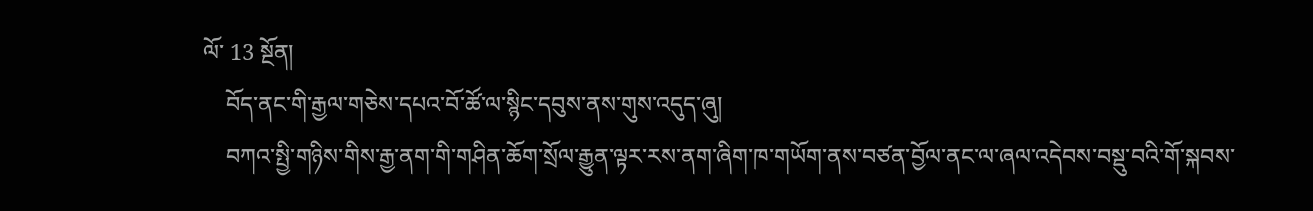ལོ་ 13 སྔོན།
    བོད་ནང་གི་རྒྱལ་གཅེས་དཔའ་བོ་ཚོ་ལ་སྙིང་དབུས་ནས་གུས་འདུད་ཞུ།
    བཀའ་སྤྱི་གཉིས་གིས་རྒྱ་ནག་གི་གཤིན་ཆོག་སྲོལ་རྒྱུན་ལྟར་རས་ནག་ཞིག་ཁ་གཡོག་ནས་བཙན་བྱོལ་ནང་ལ་ཞལ་འདེབས་བསྡུ་བའི་གོ་སྐབས་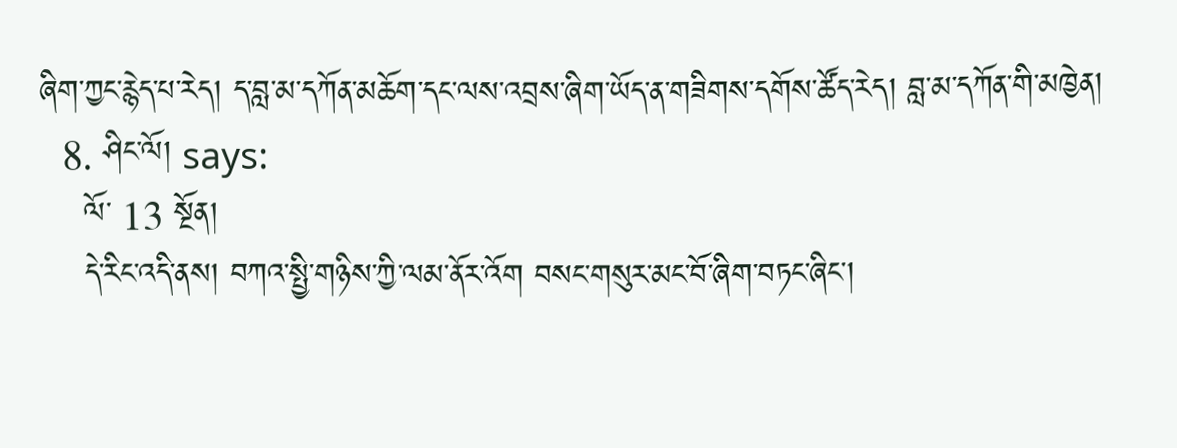ཞིག་ཀྱང་རྙེད་པ་རེད། ད་བླ་མ་དཀོན་མཆོག་དང་ལས་འབྲས་ཞིག་ཡོད་ན་གཟིགས་དགོས་ཚོད་རེད། བླ་མ་དཀོན་གི་མཁྱེན།
  8. ཤིང་ལོ། says:
    ལོ་ 13 སྔོན།
    དེ་རིང་འདི་ནས། བཀའ་སྤྱི་གཉིས་ཀྱི་ལམ་ནོར་འོག བསང་གསུར་མང་བོ་ཞིག་བཏང་ཞིང་།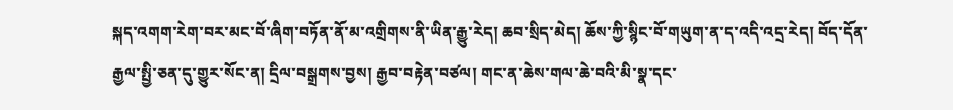སྐད་འགག་རེག་བར་མང་བོ་ཞིག་བཏོན་ནོ་མ་འགྲིགས་ནི་ཡིན་རྒྱུ་རེད། ཆབ་སྲིད་མེད། ཆོས་ཀྱི་སྙིང་བོ་གཡུག་ན་ད་འདི་འདྲ་རེད། བོད་དོན་རྒྱལ་སྤྱི་ཅན་དུ་གྱུར་སོང་ན། དྲིལ་བསྒྲགས་བྱས། རྒྱབ་བརྟེན་བཙལ། གང་ན་ཆེས་གལ་ཆེ་བའི་མི་སྣ་དང་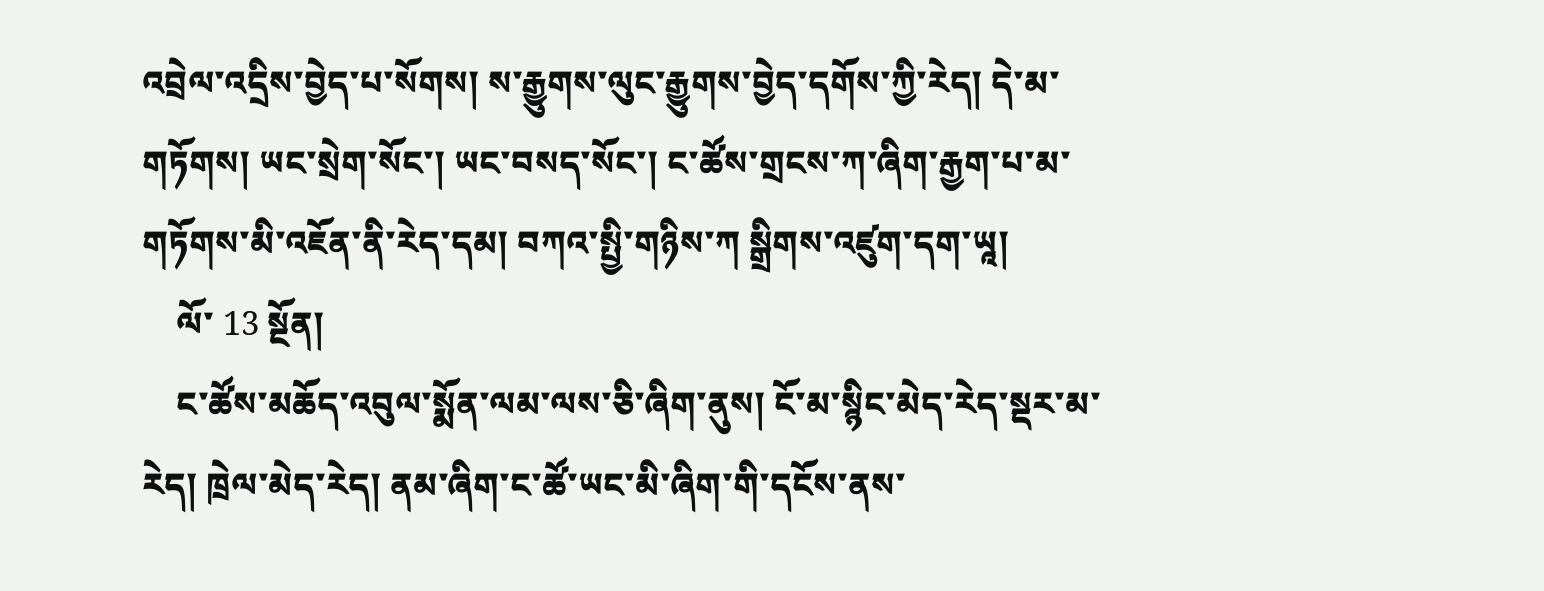འབྲེལ་འདྲིས་བྱེད་པ་སོགས། ས་རྒྱུགས་ལུང་རྒྱུགས་བྱེད་དགོས་ཀྱི་རེད། དེ་མ་གཏོགས། ཡང་སྲེག་སོང་། ཡང་བསད་སོང་། ང་ཚོས་གྲངས་ཀ་ཞིག་རྒྱག་པ་མ་གཏོགས་མི་འཇོན་ནི་རེད་དམ། བཀའ་སྤྱི་གཉིས་ཀ སྒྲིགས་འཛུག་དག་ཡཱ།
    ལོ་ 13 སྔོན།
    ང་ཚོས་མཆོད་འབུལ་སྨོན་ལམ་ལས་ཅི་ཞིག་ནུས། ངོ་མ་སྙིང་མེད་རེད་སྡར་མ་རེད། ཁྲེལ་མེད་རེད། ནམ་ཞིག་ང་ཚོ་ཡང་མི་ཞིག་གི་དངོས་ནས་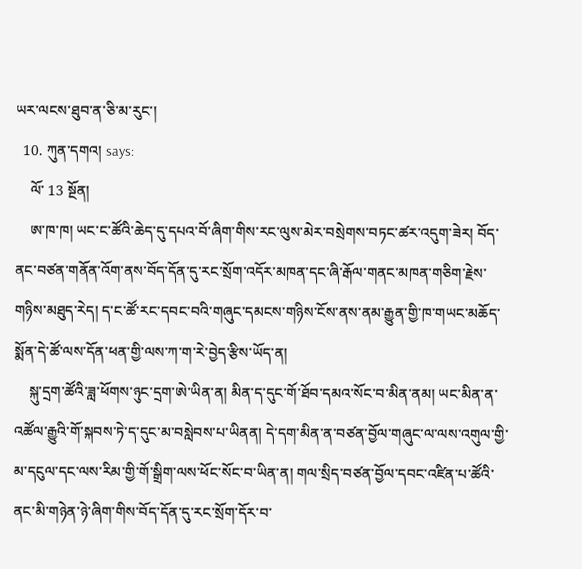ཡར་ལངས་ཐུབ་ན་ཅི་མ་རུང་།
  10. ཀུན་དགའ། says:
    ལོ་ 13 སྔོན།
    ཨ་ཁ་ཁ། ཡང་ང་ཚོའི་ཆེད་དུ་དཔའ་བོ་ཞིག་གིས་རང་ལུས་མེར་བསྲེགས་བཏང་ཚར་འདུག་ཟེར། བོད་ནང་བཙན་གནོན་འོག་ནས་བོད་དོན་དུ་རང་སྲོག་འདོར་མཁན་དང་ཞི་རྒོལ་གནང་མཁན་གཅིག་རྗེས་གཉིས་མཐུད་རེད། ད་ང་ཚོ་རང་དབང་བའི་གཞུང་དམངས་གཉིས་ངོས་ནས་ནམ་རྒྱུན་གྱི་ཁ་གཡང་མཆོད་སྨོན་དེ་ཚོ་ལས་དོན་ཕན་གྱི་ལས་ཀ་ག་རེ་བྱེད་རྩིས་ཡོད་ན།
    སྐུ་དྲག་ཚོའི་ཟླ་ཕོགས་ཉུང་དྲག་ཨེ་ཡིན་ན། མིན་ད་དུང་གོ་ཐོབ་དམའ་སོང་བ་མིན་ནམ། ཡང་མིན་ན་འཚོལ་རྒྱུའི་གོ་སྐབས་ཏེ་ད་དུང་མ་བསླེབས་པ་ཡིནན། དེ་དག་མིན་ན་བཙན་བྱོལ་གཞུང་ལ་ལས་འགུལ་གྱི་མ་དངུལ་དང་ལས་རིམ་གྱི་གོ་སྒྲིག་ལས་ཕོང་སོང་བ་ཡིན་ན། གལ་སྲིད་བཙན་བྱོལ་དབང་འཛིན་པ་ཚོའི་ནང་མི་གཉེན་ཉེ་ཞིག་གིས་བོད་དོན་དུ་རང་སྲོག་དོར་བ་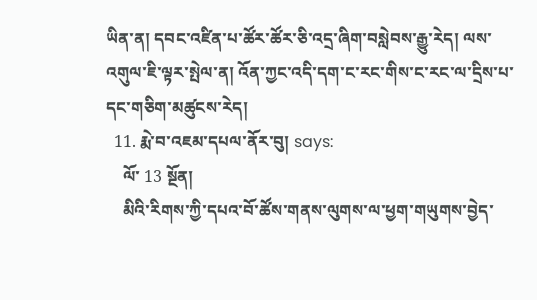ཡིན་ན། དབང་འཛིན་པ་ཚོར་ཚོར་ཅི་འདྲ་ཞིག་བསླེབས་རྒྱུ་རེད། ལས་འགུལ་ཇི་ལྟར་སྤེལ་ན། འོན་ཀྱང་འདི་དག་ང་རང་གིས་ང་རང་ལ་དྲིས་པ་དང་གཅིག་མཚུངས་རེད།
  11. རྨེ་བ་འཇམ་དཔལ་ནོར་བུ། says:
    ལོ་ 13 སྔོན།
    མིའི་རིགས་ཀྱི་དཔའ་བོ་ཚོས་གནས་ལུགས་ལ་ཕྱག་གཡུགས་བྱེད་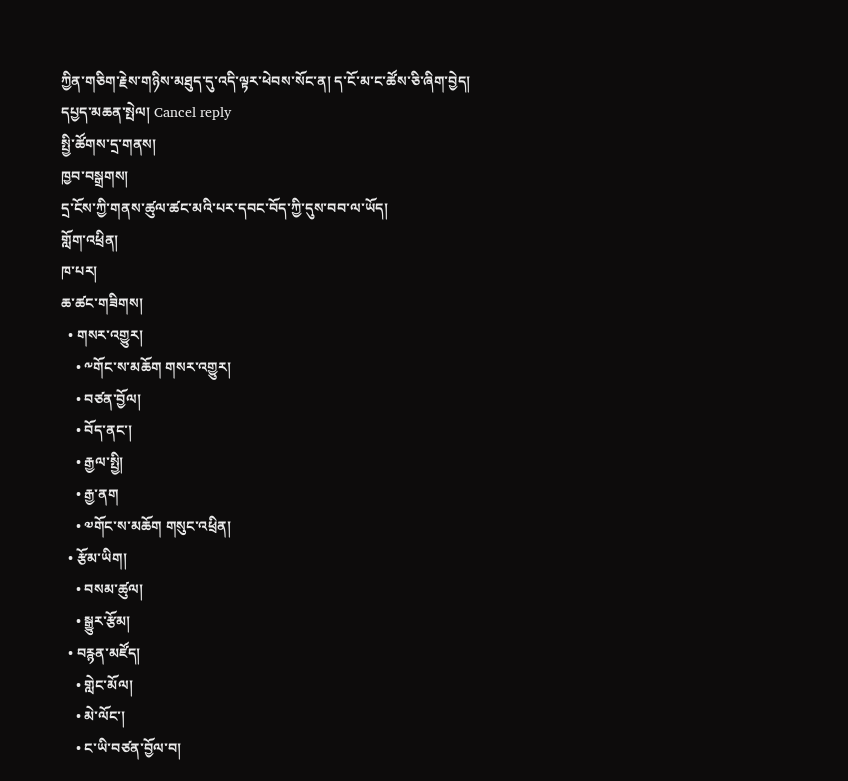ཀྱིན་གཅིག་རྗེས་གཉིས་མཐུད་དུ་འདི་ལྟར་ཕེབས་སོང་ན། ད་ངོ་མ་ང་ཚོས་ཅི་ཞིག་བྱེད།
དཔྱད་མཆན་སྤེལ། Cancel reply
སྤྱི་ཚོགས་དྲ་གནས།
ཁྱབ་བསྒྲགས།
དྲ་ངོས་ཀྱི་གནས་ཚུལ་ཚང་མའི་པར་དབང་བོད་ཀྱི་དུས་བབ་ལ་ཡོད།
གློག་འཕྲིན།
ཁ་པར།
ཆ་ཚང་གཟིགས།
  • གསར་འགྱུར།
    • ༸གོང་ས་མཆོག གསར་འགྱུར།
    • བཙན་བྱོལ།
    • བོད་ནང་།
    • རྒྱལ་སྤྱི།
    • རྒྱ་ནག
    • ༧གོང་ས་མཆོག གསུང་འཕྲིན།
  • རྩོམ་ཡིག།
    • བསམ་ཚུལ།
    • སྒྱུར་རྩོམ།
  • བརྙན་མཛོད།
    • གླེང་མོལ།
    • མེ་ལོང་།
    • ང་ཡི་བཙན་བྱོལ་བ།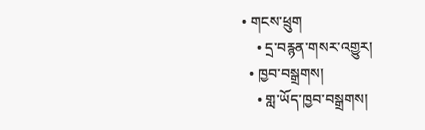• གངས་ཕྲུག
    • དྲ་བརྙན་གསར་འགྱུར།
  • ཁྱབ་བསྒྲགས།
    • གླ་ཡོད་ཁྱབ་བསྒྲགས།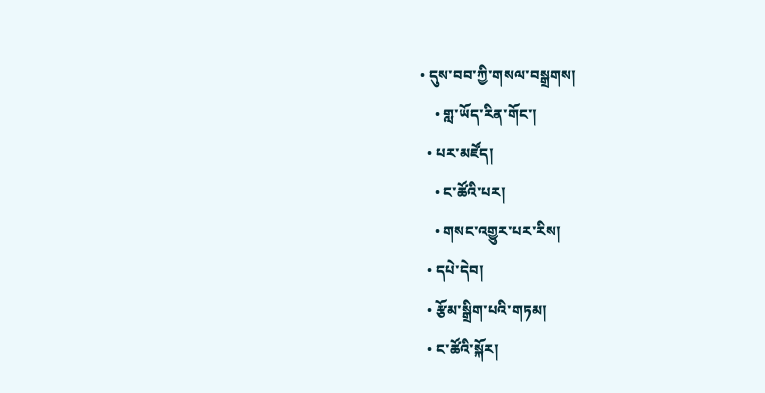• དུས་བབ་ཀྱི་གསལ་བསྒྲགས།
    • གླ་ཡོད་རིན་གོང་།
  • པར་མཛོད།
    • ང་ཚོའི་པར།
    • གསང་འགྱུར་པར་རིས།
  • དཔེ་དེབ།
  • རྩོམ་སྒྲིག་པའི་གཏམ།
  • ང་ཚོའི་སྐོར།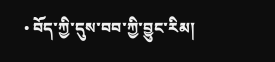• བོད་ཀྱི་དུས་བབ་ཀྱི་བྱུང་རིམ།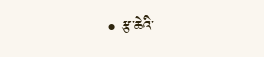• རྩ་ཆེའི་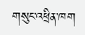གསུང་འཕྲིན་ཁག